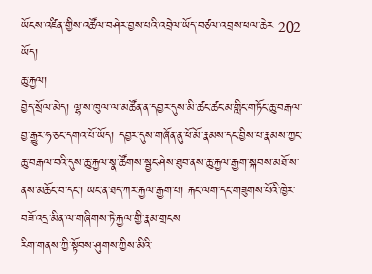ཡོངས་འཛིན་གྱིས་འཚོལ་བཤེར་བྱས་པའི་འབྲེལ་ཡོད་བཙལ་འབྲས་ཕལ་ཆེར 202 ཡོད།
ཆུ་རྐྱལ།
བྱེད་སྲོལ་མེད། ལྷ་ས་ཁུལ་ལ་མཚོན་ན་དབྱར་དུས་མི་ཚང་ཚང་མ་གླིང་གཏོང་ཆུ་བརྒལ་བྱ་རྒྱུར་ཧ་ཅང་དགའ་པོ་ཡོད། དབྱར་དུས་གཞོན་ནུ་ཕོ་མོ་རྣམས་དང་བྱིས་པ་རྣམས་ཀྱང་ཆུ་བརྒལ་བའི་དུས་ཆུ་རྐྱལ་སྣ་ཚོགས་སྦྱང་ཤེས་ཐུབ་ནས་ཆུ་རྐྱལ་རྒྱག་སྐབས་མཐོ་ས་ནས་མཆོང་བ་དང་། ཡང་ན་ཐད་ཀར་རྐྱལ་རྒྱག་པ། རྐང་ལག་དང་གཟུགས་པོའི་ཁྱེར་བཟོ་འདྲ་མིན་ལ་གཞིགས་ཏེ་རྐྱལ་གྱི་རྣམ་གྲངས
རིག་གནས་ཀྱི་སྟོབས་ཤུགས་ཀྱིས་མིའི་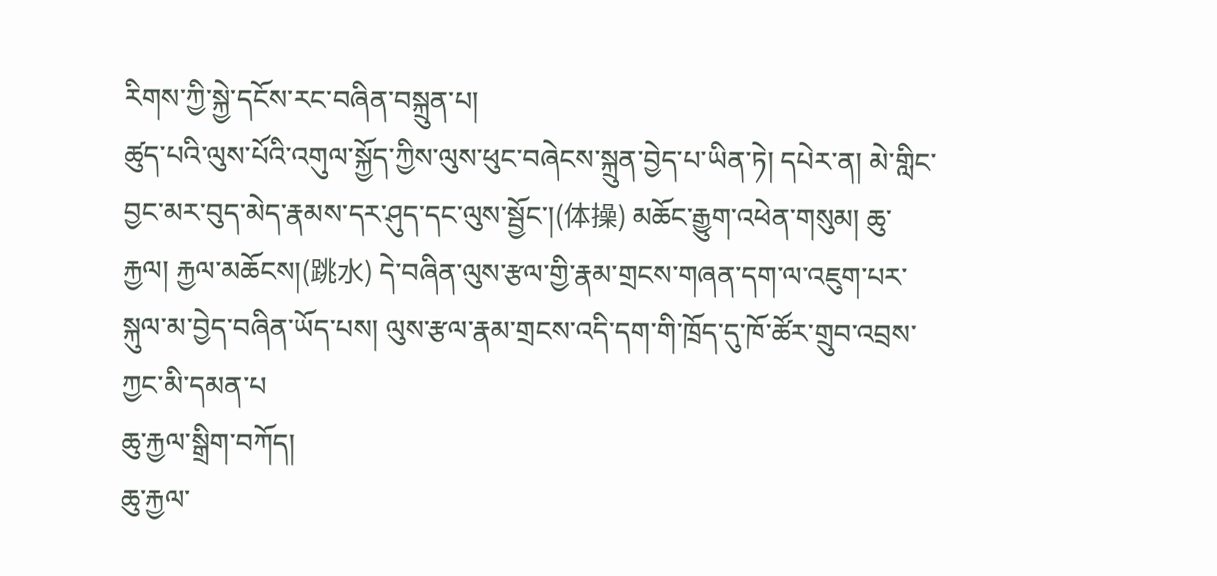རིགས་ཀྱི་སྐྱེ་དངོས་རང་བཞིན་བསྐྲུན་པ།
ཚུད་པའི་ལུས་པོའི་འགུལ་སྐྱོད་ཀྱིས་ལུས་ཕུང་བཞེངས་སྐྲུན་བྱེད་པ་ཡིན་ཏེ། དཔེར་ན། མེ་གླིང་བྱང་མར་བུད་མེད་རྣམས་དར་ཤུད་དང་ལུས་སྦྱོང་།(体操) མཆོང་རྒྱུག་འཕེན་གསུམ། ཆུ་རྐྱལ། རྐྱལ་མཆོངས།(跳水) དེ་བཞིན་ལུས་རྩལ་གྱི་རྣམ་གྲངས་གཞན་དག་ལ་འཇུག་པར་སྐུལ་མ་བྱེད་བཞིན་ཡོད་པས། ལུས་རྩལ་རྣམ་གྲངས་འདི་དག་གི་ཁྲོད་དུ་ཁོ་ཚོར་གྲུབ་འབྲས་ཀྱང་མི་དམན་པ
ཆུ་རྐྱལ་སྒྲིག་བཀོད།
ཆུ་རྐྱལ་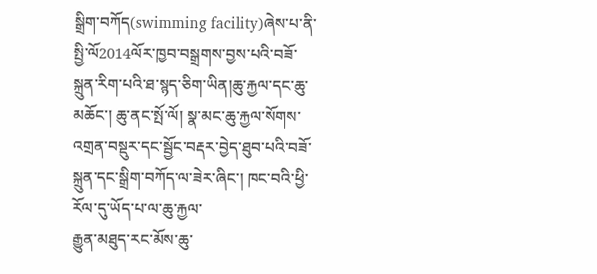སྒྲིག་བཀོད(swimming facility)ཞེས་པ་ནི་སྤྱི་ལོ2014ལོར་ཁྱབ་བསྒྲགས་བྱས་པའི་བཟོ་སྐྲུན་རིག་པའི་ཐ་སྙད་ཅིག་ཡིན།ཆུ་རྐྱལ་དང་ཆུ་མཆོང་། ཆུ་ནང་སྤོ་ལོ། སྣ་མང་ཆུ་རྐྱལ་སོགས་འགྲན་བསྡུར་དང་སྦྱོང་བརྡར་བྱེད་ཐུབ་པའི་བཟོ་སྐྲུན་དང་སྒྲིག་བཀོད་ལ་ཟེར་ཞིང་། ཁང་བའི་ཕྱི་རོལ་དུ་ཡོད་པ་ལ་ཆུ་རྐྱལ་
རྒྱུན་མཐུད་རང་མོས་ཆུ་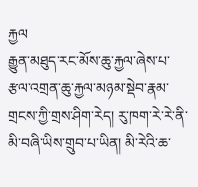རྐྱལ
རྒྱུན་མཐུད་རང་མོས་ཆུ་རྐྱལ་ཞེས་པ་རྩལ་འགྲན་ཆུ་རྐྱལ་མཉམ་སྡེབ་རྣམ་གྲངས་ཀྱི་གྲས་ཤིག་རེད། རུ་ཁག་རེ་རེ་ནི་མི་བཞི་ཡིས་གྲུབ་པ་ཡིན། མི་རེའི་ཆ་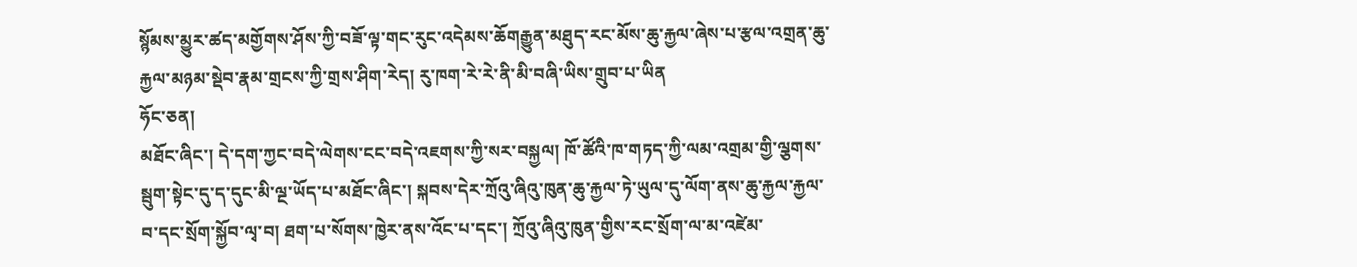སྙོམས་མྱུར་ཚད་མགྱོགས་ཤོས་ཀྱི་བཟོ་ལྟ་གང་རུང་འདེམས་ཆོགརྒྱུན་མཐུད་རང་མོས་ཆུ་རྐྱལ་ཞེས་པ་རྩལ་འགྲན་ཆུ་རྐྱལ་མཉམ་སྡེབ་རྣམ་གྲངས་ཀྱི་གྲས་ཤིག་རེད། རུ་ཁག་རེ་རེ་ནི་མི་བཞི་ཡིས་གྲུབ་པ་ཡིན
ཧོང་ཅན།
མཐོང་ཞིང་། དེ་དག་ཀྱང་བདེ་ལེགས་ངང་བདེ་འཇགས་ཀྱི་སར་བསྐྱལ། ཁོ་ཚོའི་ཁ་གཏད་ཀྱི་ལམ་འགྲམ་གྱི་ལྕགས་སྦུག་སྟེང་དུ་ད་དུང་མི་ལྔ་ཡོད་པ་མཐོང་ཞིང་། སྐབས་དེར་ཀྲོའུ་ཞིའུ་ཁུན་ཆུ་རྐྱལ་ཏེ་ཡུལ་དུ་ལོག་ནས་ཆུ་རྐྱལ་རྐྱལ་བ་དང་སྲོག་སྐྱོབ་ལྭ་བ། ཐག་པ་སོགས་ཁྱེར་ནས་འོང་པ་དང་། ཀྲོའུ་ཞིའུ་ཁུན་གྱིས་རང་སྲོག་ལ་མ་འཛེམ་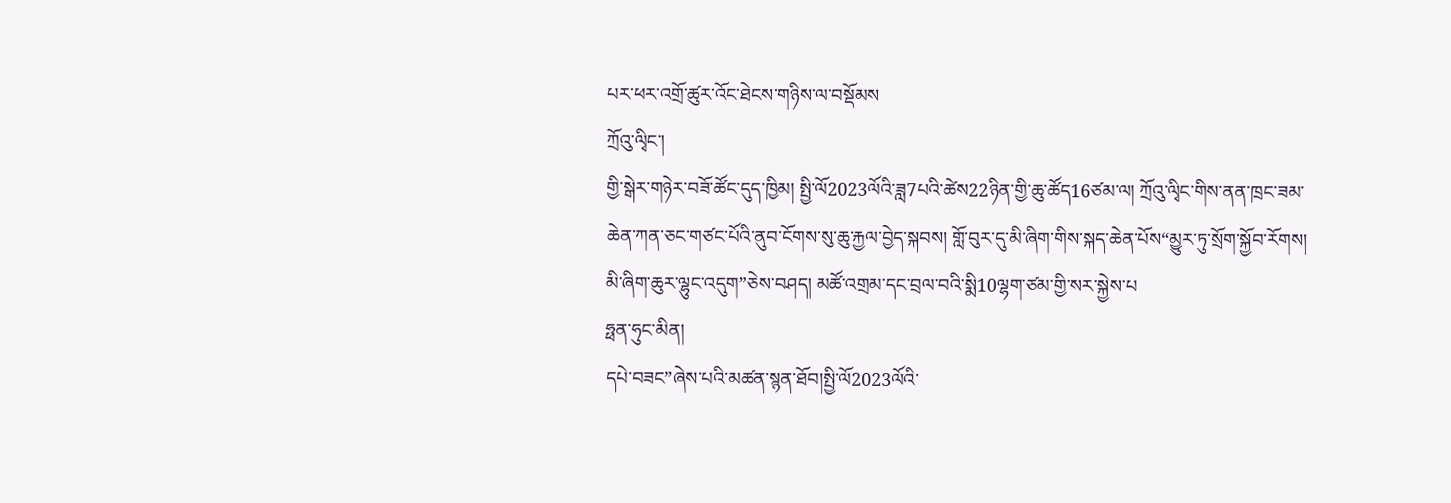པར་ཕར་འགྲོ་ཚུར་འོང་ཐེངས་གཉིས་ལ་བསྡོམས
ཀྲོའུ་ལྭིང་།
གྱི་སྒེར་གཉེར་བཟོ་ཚོང་དུད་ཁྱིམ། སྤྱི་ལོ2023ལོའི་ཟླ7པའི་ཚེས22ཉིན་གྱི་ཆུ་ཚོད16ཙམ་ལ། ཀྲོའུ་ལྭིང་གིས་ནན་ཁྲང་ཟམ་ཆེན་ཀན་ཅང་གཙང་པོའི་ནུབ་ངོགས་སུ་ཆུ་རྐྱལ་བྱེད་སྐབས། གློ་བུར་དུ་མི་ཞིག་གིས་སྐད་ཆེན་པོས“མྱུར་ཏུ་སྲོག་སྐྱོབ་རོགས། མི་ཞིག་ཆུར་ལྷུང་འདུག”ཅེས་བཤད། མཚོ་འགྲམ་དང་བྲལ་བའི་སྨི10ལྷག་ཙམ་གྱི་སར་སྐྱེས་པ
ཧྥན་ཧུང་མིན།
དཔེ་བཟང”ཞེས་པའི་མཚན་སྙན་ཐོབ།སྤྱི་ལོ2023ལོའི་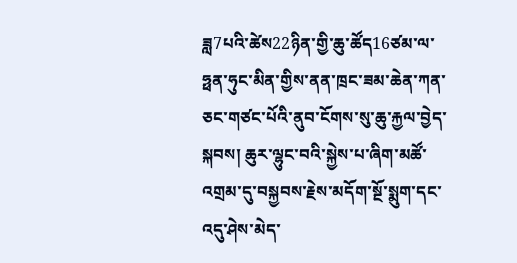ཟླ7པའི་ཚེས22ཉིན་གྱི་ཆུ་ཚོད16ཙམ་ལ་ཧྥན་ཧུང་མིན་གྱིས་ནན་ཁྲང་ཟམ་ཆེན་ཀན་ཅང་གཙང་པོའི་ནུབ་ངོགས་སུ་ཆུ་རྐྱལ་བྱེད་སྐབས། ཆུར་ལྷུང་བའི་སྐྱེས་པ་ཞིག་མཚོ་འགྲམ་དུ་བསྐྱབས་རྗེས་མདོག་སྔོ་སྨུག་དང་འདུ་ཤེས་མེད་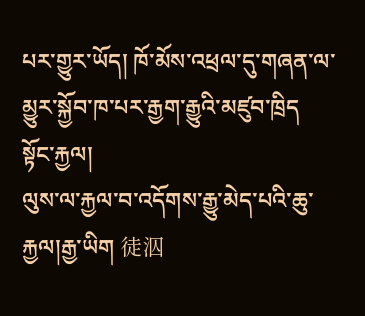པར་གྱུར་ཡོད། ཁོ་མོས་འཕྲལ་དུ་གཞན་ལ་མྱུར་སྐྱོབ་ཁ་པར་རྒྱག་རྒྱུའི་མཛུབ་ཁྲིད
སྟོང་རྐྱལ།
ལུས་ལ་རྐྱལ་བ་འདོགས་རྒྱུ་མེད་པའི་ཆུ་རྐྱལ།རྒྱ་ཡིག 徒泅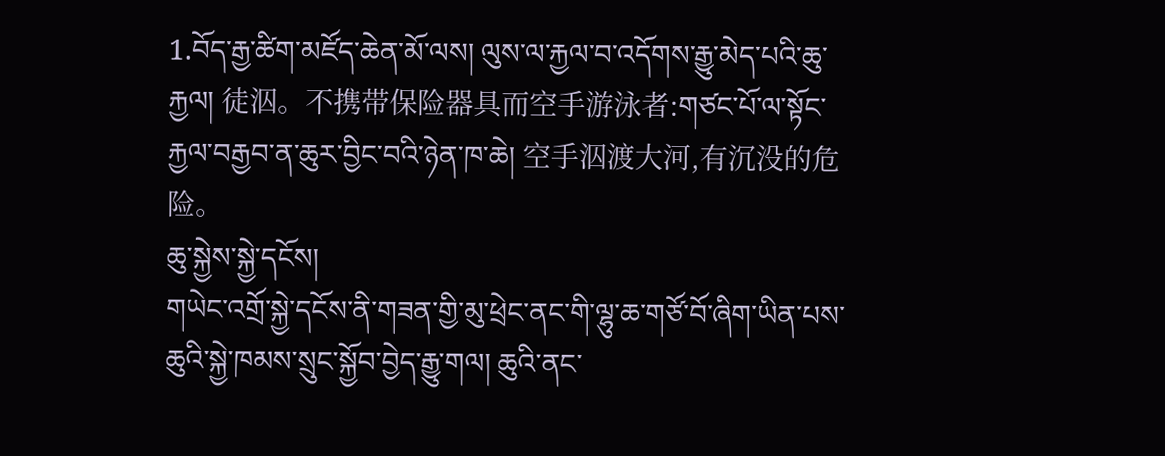1.བོད་རྒྱ་ཚིག་མཛོད་ཆེན་མོ་ལས། ལུས་ལ་རྐྱལ་བ་འདོགས་རྒྱུ་མེད་པའི་ཆུ་རྐྱལ། 徒泅。不携带保险器具而空手游泳者:གཙང་པོ་ལ་སྟོང་རྐྱལ་བརྒྱབ་ན་ཆུར་བྱིང་བའི་ཉེན་ཁ་ཆེ། 空手泅渡大河,有沉没的危险。
ཆུ་སྐྱེས་སྐྱེ་དངོས།
གཡེང་འགྲོ་སྐྱེ་དངོས་ནི་གཟན་གྱི་མུ་ཕྲེང་ནང་གི་ལྷུ་ཆ་གཙོ་བོ་ཞིག་ཡིན་པས་ཆུའི་སྐྱེ་ཁམས་སྲུང་སྐྱོབ་བྱེད་རྒྱུ་གལ། ཆུའི་ནང་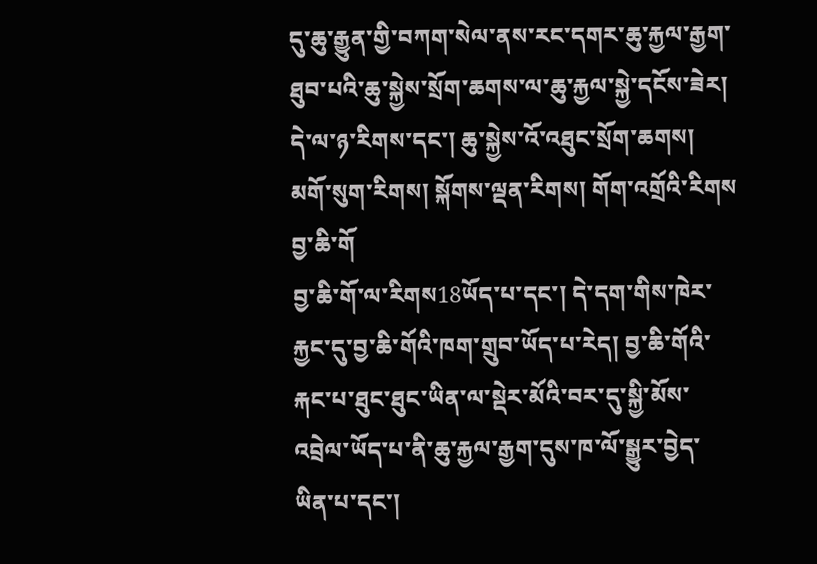དུ་ཆུ་རྒྱུན་གྱི་བཀག་སེལ་ནས་རང་དགར་ཆུ་རྐྱལ་རྒྱག་ཐུབ་པའི་ཆུ་སྐྱེས་སྲོག་ཆགས་ལ་ཆུ་རྐྱལ་སྐྱེ་དངོས་ཟེར། དེ་ལ་ཉ་རིགས་དང་། ཆུ་སྐྱེས་འོ་འཐུང་སྲོག་ཆགས། མགོ་སུག་རིགས། སྐོགས་ལྡན་རིགས། གོག་འགྲོའི་རིགས
བྱ་ཆི་གོ
བྱ་ཆི་གོ་ལ་རིགས18ཡོད་པ་དང་། དེ་དག་གིས་ཁེར་རྐྱང་དུ་བྱ་ཆི་གོའི་ཁག་གྲུབ་ཡོད་པ་རེད། བྱ་ཆི་གོའི་རྐང་པ་ཐུང་ཐུང་ཡིན་ལ་སྡེར་མོའི་བར་དུ་སྐྱི་མོས་འབྲེལ་ཡོད་པ་ནི་ཆུ་རྐྱལ་རྒྱག་དུས་ཁ་ལོ་སྒྱུར་བྱེད་ཡིན་པ་དང་།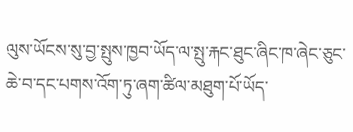ལུས་ཡོངས་སུ་བྱ་སྤུས་ཁྱབ་ཡོད་ལ་སྤུ་རྐང་ཐུང་ཞིང་ཁ་ཞེང་ཅུང་ཆེ་བ་དང་པགས་འོག་ཏུ་ཞག་ཚིལ་མཐུག་པོ་ཡོད་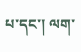པ་དང་། ལག་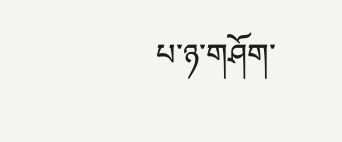པ་ཉ་གཤོག་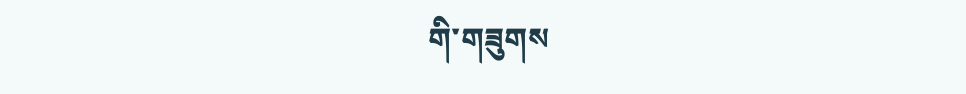གི་གཟུགས